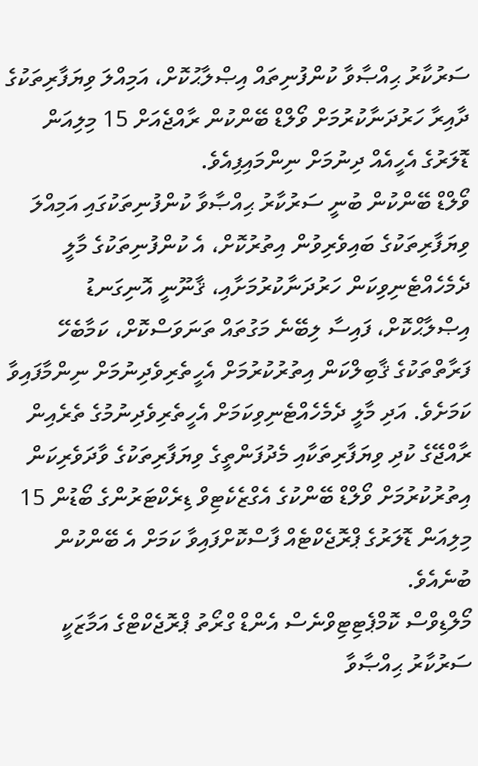ސަރުކާރު ޙިއްޞާވާ ކުންފުނިތައް އިޞްލާޙުކޮށް، އަމިއްލަ ވިޔަފާރިތަކުގެ ދާއިރާ ހަރުދަނާކުރުމަށް ވޯލްޑް ބޭންކުން ރާއްޖެއަށް 15 މިލިއަން ޑޮލަރުގެ އެހީއެއް ދިނުމަށް ނިންމައިފިއެވެ.
ވޯލްޑް ބޭންކުން ބުނީ ސަރުކާރު ޙިއްޞާވާ ކުންފުނިތަކުގައި އަމިއްލަ ވިޔަފާރިތަކުގެ ބައިވެރިވުން އިތުރުކޮށް، އެ ކުންފުނިތަކުގެ މާލީ ދެމެހެއްޓެނިވިކަން ހަރުދަނާކުރުމަށާއި، ޤާނޫނީ އޮނިގަނޑު އިޞްލާޙްކޮށް، ފައިސާ ލިބޭނެ މަގުތައް ތަނަވަސްކޮށް، ކަމާބެހޭ ފަރާތްތަކުގެ ޤާބިލްކަން އިތުރުކުރުމަށް އެހީތެރިވެދިނުމަށް ނިންމާފައިވާ ކަމަށެވެ. އަދި މާލީ ދެމެހެއްޓެނިވިކަމަށް އެހީތެރިވެދިނުމުގެ ތެރެއިން ރާއްޖޭގެ ކުދި ވިޔަފާރިތަކާއި މެދުފަންތީގެ ވިޔަފާރިތަކުގެ ވާދަވެރިކަން އިތުރުކުރުމަށް ވޯލްޑް ބޭންކުގެ އެގްޒެކެޓިވް ޑިރެކްޓަރުންގެ ބޯޑުން 15 މިލިއަން ޑޮލަރުގެ ޕްރޮޖެކްޓެއް ފާސްކޮށްފައިވާ ކަމަށް އެ ބޭންކުން ބުނެއެވެ.
މޯލްޑިވްސް ކޮމްޕެޓިޓިވްނެސް އެންޑް ގްރޯތު ޕްރޮޖެކްޓްގެ އަމާޒަކީ ސަރުކާރު ޙިއްޞާވާ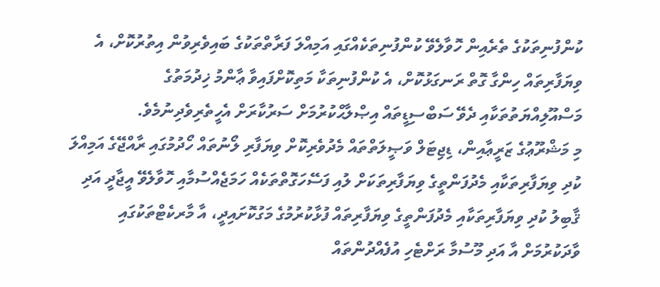ކުންފުނިތަކުގެ ތެރެއިން ހޮވާލެވޭ ކުންފުނިތަކެއްގައި އަމިއްލަ ފަރާތްތަކުގެ ބައިވެރިވުން އިތުރުކޮށް، އެ ވިޔަފާރިތައް ހިންގާ ގޮތް ރަނގަޅުކޮށް، އެ ކުންފުނިތަކާ މަތިކޮށްފައިވާ ޢާންމު ޚިދުމަތުގެ މަސްއޫލިއްޔަތުތަކާއި ދެވޭ ސަބްސިޑީތައް އިޞްލާޙްކުރުމަށް ސަރުކާރަށް އެހީތެރިވެދިނުމެވެ.
މި މަޝްރޫޢުގެ ޒަރީޢާއިން، ޑިޖިޓަލް ވަޞީލަތްތައް މެދުވެރިކޮށް ވިޔަފާރި ލޯނުތައް ހޯދުމުގައި ރާއްޖޭގެ އަމިއްލަ ކުދި ވިޔަފާރިތަކާއި މެދުފަންތީގެ ވިޔަފާރިތަކަށް ލުއި ފަސޭހަގޮތްތަކެއް ހަމަޖެއްސުމާއި ހޮވާލެވޭ އީޖާދީ އަދި ޤާބިލު ކުދި ވިޔަފާރިތަކާއި މެދުފަންތީގެ ވިޔަފާރިތައް ފުޅާކުރުމުގެ މަގުކޮށައިދީ، އާ މާރކެޓްތަކުގައި ވާދަކުރުމަށް އާ އަދި މޫސުމާ ރަށްޓެހި އުފެއްދުންތައް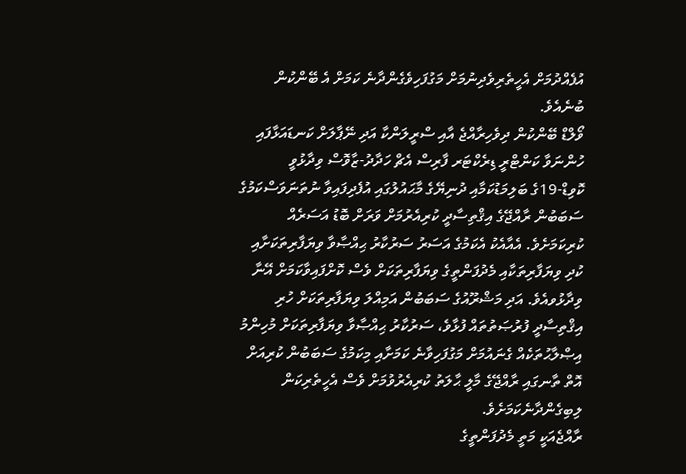އުފެއްދުމަށް އެހީތެރިވެދިނުމަށް މަގުފަހިވެގެންދާނެ ކަމަށް އެ ބޭންކުން ބުނެއެވެ.
ވޯލްޑް ބޭންކުން ދިވެހިރާއްޖެ އާއި ސްރީލަންކާ އަދި ނޭޕާލަށް ކަނޑައަޅާފައި ހުންނަވާ ކަންޓްރީ ޑިރެކްޓަރ ފާރިސް އެޗް ހަދާދު-ޒާވޮސް ވިދާޅުވީ ކޮވިޑް-19ގެ ބަލިމަޑުކަމާއި ދުނިޔޭގެ މާޙައުލުގައި އުފެދިފައިވާ ނުތަނަވަސްކަމުގެ ސަބަބުން ރާއްޖޭގެ އިޤްތިސާދީ ކުރިއެރުމަށް ވަރަށް ބޮޑު އަސަރެއް ކުރިކަމަށެވެ. އެއާއެކު އެކަމުގެ އަސަރު ސަރުކާރު ޙިއްޞާވާ ވިޔަފާރިތަކަށާއި ކުދި ވިޔަފާރިތަކާއި މެދުފަންތީގެ ވިޔަފާރިތަކަށް ވެސް ކޮށްފައިވާކަމަށް އޭނާ ވިދާޅުވއެވެ. އަދި މަޝްރޫއުގެ ސަބަބުން އަމިއްލަ ވިޔަފާރިތަކަށް ހުރި އިޤްތިސާދީ ފުރުޞަތުތައް ފުޅާވެ، ސަރުކާރު ޙިއްޞާވާ ވިޔަފާރިތަކަށް މުހިންމު އިޞްލާޙުތަކެއް ގެނައުމަށް މަގުފަހިވާނެ ކަމަށާއި މިކަމުގެ ސަބަބުން ކުރިއަށް އޮތް ތާނގައި ރާއްޖޭގެ މާލީ ޙާލަތު ކުރިއެރުވުމަށް ވެސް އެހީތެރިކަން ލިބިގެންދާނެކަމަށެވެ.
ރާއްޖެއަކީ މަތީ މެދުފަންތީގެ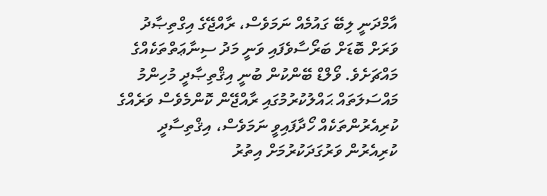އާމްދަނީ ލިބޭ ގައުމެއް ނަމަވެސް، ރާއްޖޭގެ އިގްތިޞާދު ވަރަށް ބޮޑަށް ބަރޯސާވެފައި ވަނީ މަދު ސިނާޢަތްތަކެއްގެ މައްޗަށެވެ. ވޯލްޑް ބޭންކުން ބުނީ އިޤްތިޞާދީ މުހިންމު މައްސަލަތައް ޙައްލުކުރުމުގައި ރާއްޖޭން ކޮންމެވެސް ވަރެއްގެ ކުރިއެރުންތަކެއް ހޯދާފައިވީ ނަމަވެސް، އިޤްތިސާދީ ކުރިއެރުން ވަރުގަދަކުރުމަށް އިތުރު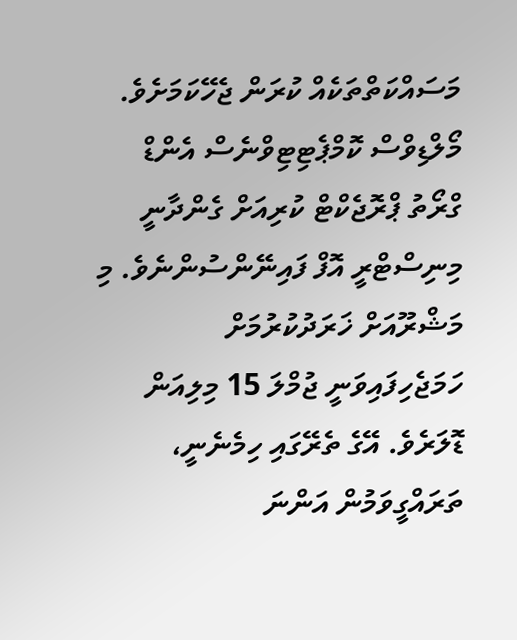މަސައްކަތްތަކެއް ކުރަން ޖެހޭކަމަށެވެ.
މޯލްޑިވްސް ކޮމްޕެޓިޓިވްނެސް އެންޑް ގްރޯތު ޕްރޮޖެކްޓް ކުރިއަށް ގެންދާނީ މިނިސްޓްރީ އޮފް ފައިނޭންސުންނެވެ. މި މަޝްރޫއަށް ޚަރަދުކުރުމަށް ހަމަޖެހިފައިވަނީ ޖުމްލަ 15 މިލިއަން ޑޮލަރެވެ. އޭގެ ތެރޭގައި ހިމެނެނީ، ތަރައްގީވަމުން އަންނަ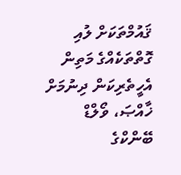ޤައުމްތަކަށް ލުއި ގޮތްތަކެއްގެ މަތިން އެހީތެރިކަން ދިނުމަށް ޚާއްޞަ، ވޯލްޑް ބޭންކްގެ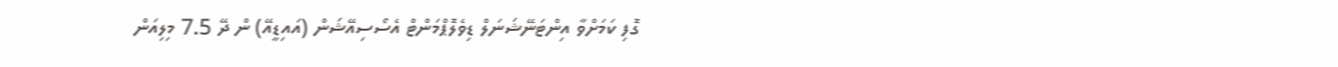ގޮފި ކަމަށްވާ އިންޓަނޭޝަނަލް ޑިވެލޮޕްމަންޓް އެސޯސިއޭޝަން (އައިޑީއޭ) ން ދޭ 7.5 މިލިއަން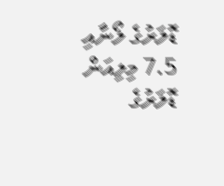ޑޮލަރުގެ ލޯނާއި 7.5 މިލިއަން ޑޮލަރުގެ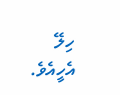ހިލޭ އެހީއެވެ.